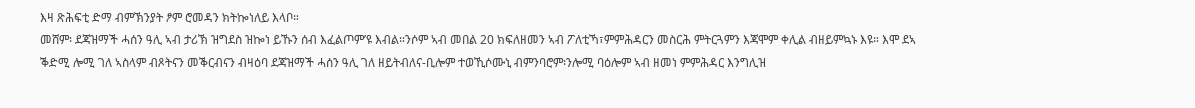እዛ ጽሕፍቲ ድማ ብምኽንያት ፆም ሮመዳን ክትኰነለይ እላቦ።
መሸም፡ ደጃዝማች ሓሰን ዓሊ ኣብ ታሪኽ ዝግደስ ዝኰነ ይኹን ሰብ እፈልጦም’ዩ እብል።ንሶም ኣብ መበል 20 ክፍለዘመን ኣብ ፖለቲኻ፣ምምሕዳርን መስርሕ ምትርጓምን እጃሞም ቀሊል ብዘይምኳኑ እዩ። እሞ ደኣ ቕድሚ ሎሚ ገለ ኣስላም ብጾትናን መቕርብናን ብዛዕባ ደጃዝማች ሓሰን ዓሊ ገለ ዘይትብለና-ቢሎም ተወኺሶሙኒ ብምንባሮም፡ንሎሚ ባዕሎም ኣብ ዘመነ ምምሕዳር እንግሊዝ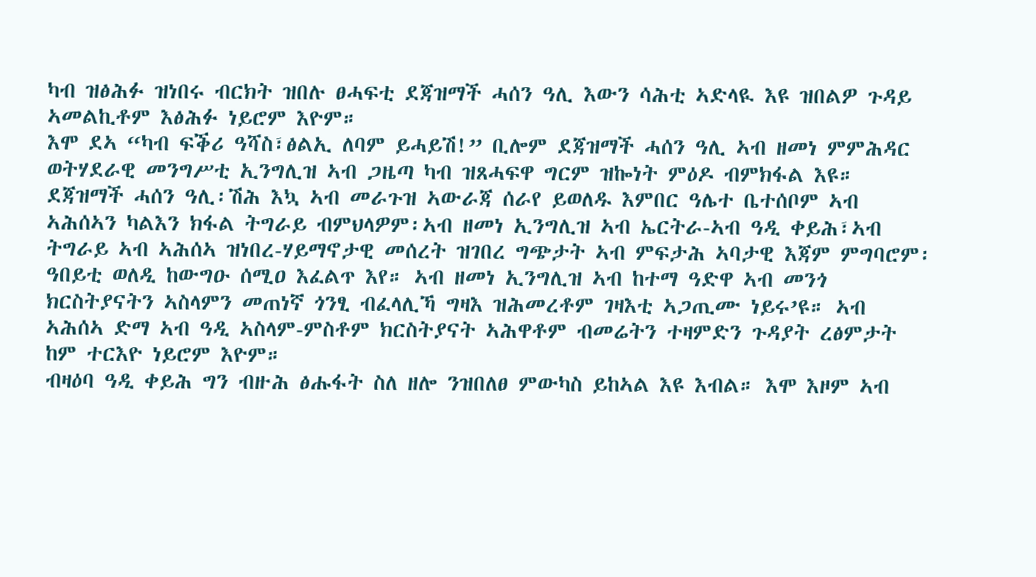ካብ ዝፅሕፉ ዝነበሩ ብርክት ዝበሉ ፀሓፍቲ ደጃዝማች ሓሰን ዓሊ እውን ሳሕቲ ኣድላዪ እዩ ዝበልዎ ጉዳይ ኣመልኪቶም እፅሕፉ ነይሮም እዮም።
እሞ ደኣ “ካብ ፍቕሪ ዓሻስ፣ፅልኢ ለባም ይሓይሽ!” ቢሎም ደጃዝማች ሓሰን ዓሊ ኣብ ዘመነ ምምሕዳር ወትሃደራዊ መንግሥቲ ኢንግሊዝ ኣብ ጋዜጣ ካብ ዝጸሓፍዋ ግርም ዝኰነት ምዕዶ ብምክፋል እዩ። ደጃዝማች ሓሰን ዓሊ፡ሽሕ እኳ ኣብ መራጉዝ ኣውራጃ ሰራየ ይወለዱ እምበር ዓሌተ ቤተሰቦም ኣብ ኣሕሰኣን ካልእን ክፋል ትግራይ ብምህላዎም፡ኣብ ዘመነ ኢንግሊዝ ኣብ ኤርትራ-ኣብ ዓዲ ቀይሕ፣ኣብ ትግራይ ኣብ ኣሕሰኣ ዝነበረ-ሃይማኖታዊ መሰረት ዝገበረ ግጭታት ኣብ ምፍታሕ ኣባታዊ እጃም ምግባሮም፡ዓበይቲ ወለዲ ከውግዑ ሰሚዐ እፈልጥ እየ። ኣብ ዘመነ ኢንግሊዝ ኣብ ከተማ ዓድዋ ኣብ መንጎ ክርስትያናትን ኣስላምን መጠነኛ ጎንፂ ብፈላሊኻ ግዛእ ዝሕመረቶም ገዛእቲ ኣጋጢሙ ነይሩ’ዩ። ኣብ ኣሕሰኣ ድማ ኣብ ዓዲ ኣስላም-ምስቶም ክርስትያናት ኣሕዋቶም ብመሬትን ተዛምድን ጉዳያት ረፅምታት ከም ተርእዮ ነይሮም እዮም።
ብዛዕባ ዓዲ ቀይሕ ግን ብዙሕ ፅሑፋት ስለ ዘሎ ንዝበለፀ ምውካስ ይከኣል እዩ እብል። እሞ እዞም ኣብ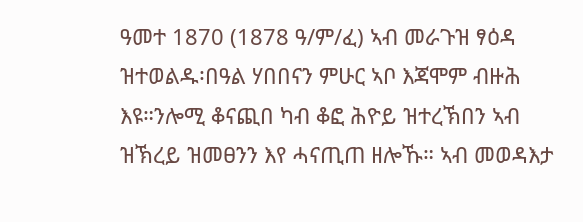ዓመተ 1870 (1878 ዓ/ም/ፈ) ኣብ መራጉዝ ፃዕዳ ዝተወልዱ፡በዓል ሃበበናን ምሁር ኣቦ እጃሞም ብዙሕ እዩ።ንሎሚ ቆናጪበ ካብ ቆፎ ሕዮይ ዝተረኽበን ኣብ ዝኽረይ ዝመፀንን እየ ሓናጢጠ ዘሎኹ። ኣብ መወዳእታ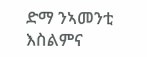ድማ ንኣመንቲ እስልምና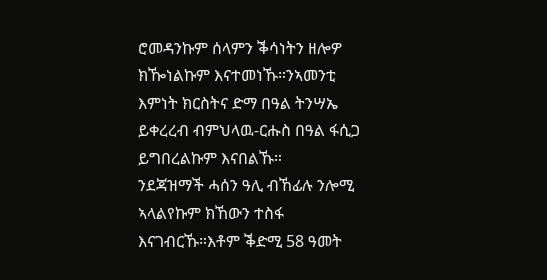ሮመዳንኩም ሰላምን ቕሳነትን ዘሎዎ ክዀነልኩም እናተመነኹ።ንኣመንቲ እምነት ክርስትና ድማ በዓል ትንሣኤ ይቀረረብ ብምህላዉ-ርሑስ በዓል ፋሲጋ ይግበረልኩም እናበልኹ።
ንደጃዝማች ሓሰን ዓሊ ብኸፊሉ ንሎሚ ኣላልየኩም ክኸውን ተስፋ እናገብርኹ።እቶም ቕድሚ 58 ዓመት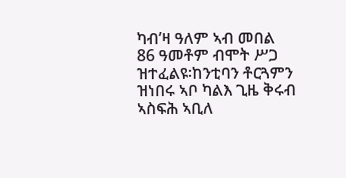ካብ’ዛ ዓለም ኣብ መበል 86 ዓመቶም ብሞት ሥጋ ዝተፈልዩ፡ከንቲባን ቶርጓምን ዝነበሩ ኣቦ ካልእ ጊዜ ቅሩብ ኣስፍሕ ኣቢለ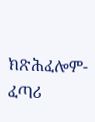ክጽሕፈሎም-ፈጣሪ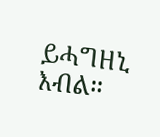ይሓግዘኒ እብል።